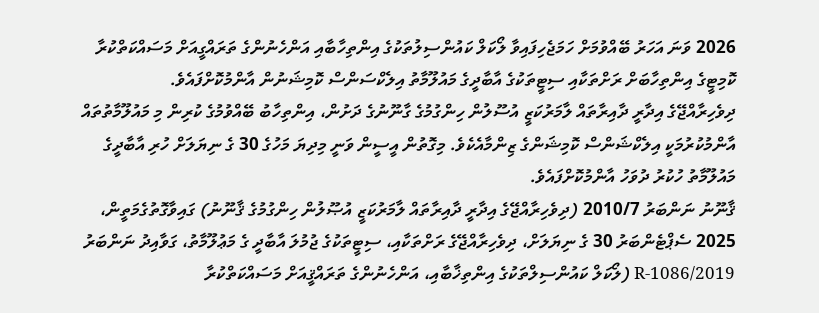2026 ވަނަ އަހަރު ބޭއްވުމަށް ހަމަޖެހިފައިވާ ލޯކަލް ކައުންސިލުތަކުގެ އިންތިހާބާއި އަންހެނުންގެ ތަރައްގީއަށް މަސައްކަތްކުރާ ކޮމިޓީގެ އިންތިހާބަށް ރަށްތަކާއި ސިޓީތަކުގެ އާބާދީގެ މައުލޫމާތު އިލެކްސަންސް ކޮމިޝަނުން އާންމުކޮށްފައެވެ.
ދިވެހިރާއްޖޭގެ އިދާރީ ދާއިރާތައް ލާމަރުކަޒީ އުސޫލުން ހިންގުމުގެ ގާނޫނުގެ ދަށުން، އިންތިހާބު ބޭއްވުމުގެ ކުރިން މި މައުލޫމާތުތައް އާންމުކުރުމަކީ އިލެކްޝަންސް ކޮމިޝަންގެ ޒިންމާއެކެވެ. މިގޮތުން އީސީން ވަނީ މިދިޔަ މަހުގެ 30 ގެ ނިޔަލަށް ހުރި އާބާދީގެ މައުލޫމާތު ހުކުރު ދުވަހު އާންމުކޮށްފައެވެ.
ޤާނޫނު ނަންބަރު 2010/7 (ދިވެހިރާއްޖޭގެ އިދާރީ ދާއިރާތައް ލާމަރުކަޒީ އުޞޫލުން ހިންގުމުގެ ޤާނޫނު) ގައިވާގޮތުގެމަތީން، 2025 ސެޕްޓެންބަރު 30 ގެ ނިޔަލަށް، ދިވެހިރާއްޖޭގެ ރަށްތަކާއި، ސިޓީތަކުގެ ޖުމުލަ އާބާދީ ގެ މަޢުލޫމާތު، ގަވާއިދު ނަންބަރު 2019/R-1086 (ލޯކަލް ކައުންސިލްތަކުގެ އިންތިޚާބާއި، އަންހެނުންގެ ތަރައްޤީއަށް މަސައްކަތްކުރާ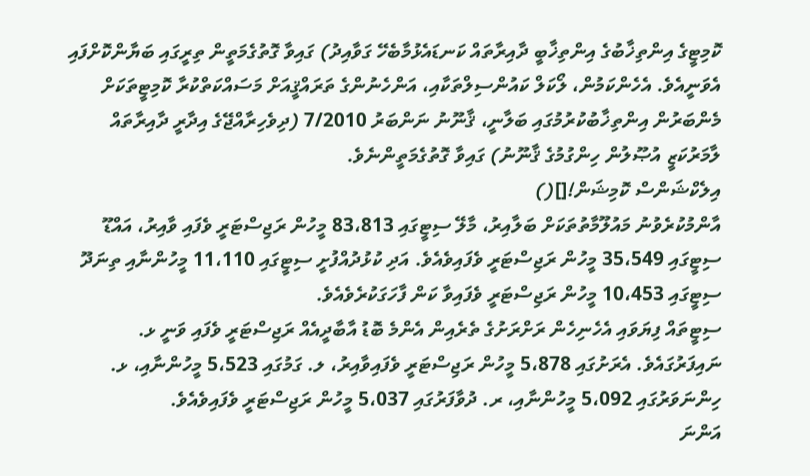ކޮމިޓީގެ އިންތިޚާބުގެ އިންތިޚާބީ ދާއިރާތައް ކަނޑައެޅުމާބެހޭ ގަވާއިދު) ގައިވާ ގޮތުގެމަތީން ތިރީގައި ބަޔާންކޮށްފައި އެވަނީއެވެ. އެހެންކަމުން، ލޯކަލް ކައުންސިލްތަކާއި، އަންހެނުންގެ ތަރައްޤީއަށް މަސައްކަތްކުރާ ކޮމިޓީތަކަށް މެންބަރުން އިންތިޚާބުކުރުމުގައި ބަލާނީ، ޤާނޫނު ނަންބަރު 7/2010 (ދިވެހިރާއްޖޭގެ އިދާރީ ދާއިރާތައް ލާމަރުކަޒީ އުޞޫލުން ހިންގުމުގެ ޤާނޫނު) ގައިވާ ގޮތުގެމަތީންނެވެ.
އިލެކްޝަންސް ކޮމިޝަން![]()
އާންމުކުރެވުނު މައުލޫމާތުތަކަށް ބަލާއިރު، މާލޭ ސިޓީގައި 83،813 މީހުން ރަޖިސްޓަރީ ވެފައި ވާއިރު، އައްޑޫ ސިޓީގައި 35،549 މީހުން ރަޖިސްޓަރީ ވެފައިވެއެވެ. އަދި ކުޅުދުއްފުށީ ސިޓީގައި 11،110 މީހުންނާއި ތިނަދޫ ސިޓީގައި 10،453 މީހުން ރަޖިސްޓަރީ ވެފައިވާ ކަން ފާހަގަކުރެވެއެވެ.
ސިޓީތައް ފިޔަވައި އެހެނިހެން ރަށްރަށުގެ ތެރެއިން އެންމެ ބޮޑު އާބާދީއެއް ރަޖިސްޓަރީ ވެފައި ވަނީ ޅ. ނައިފަރުގައެވެ. އެރަށުގައި 5،878 މީހުން ރަޖިސްޓަރީ ވެފައިވާއިރު، ލ. ގަމުގައި 5،523 މީހުންނާއި، ޅ. ހިންނަވަރުގައި 5،092 މީހުންނާއި، ރ. ދުވާފަރުގައި 5،037 މީހުން ރަޖިސްޓަރީ ވެފައިވެއެވެ.
އަންނަ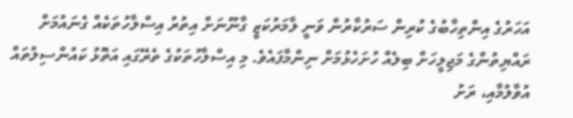އަހަރުގެ އިންތިހާބުގެ ކުރިން ސަރުކާރުން ވަނީ ލާމަރުކަޒީ ގާނޫނަށް އިތުރު އިސްލާހުތަކެއް ގެނައުމަށް ރައްޔިތުންގެ މަޖިލީހަށް ބިލެއް ހުށަހެޅުމަށް ނިންމާފައެވެ. މި އިސްލާހުތަކުގެ ތެރޭގައި އަތޮޅު ކައުންސިލުތައް އުވާލުމާއި، ރަށު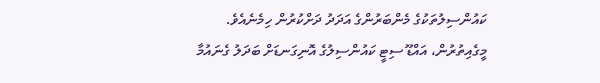ކައުންސިލުތަކުގެ މެންބަރުންގެ އަދަދު ދަށްކުރުން ހިމެނެއެވެ.
މީގެއިތުރުން، އައްޑޫ ސިޓީ ކައުންސިލުގެ އޮނިގަނޑަށް ބަދަލު ގެނައުމާ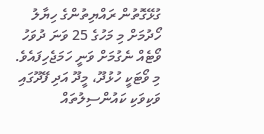ގުޅޭގޮތުން ރައްޔިތުންގެ ހިޔާލު ހޯދުމަށް މި މަހުގެ 25 ވަނަ ދުވަހު ވޯޓެއް ނެގުމަށް ވަނީ ހަމަޖެހިފައެވެ. މި ވޯޓަކީ ހުޅުދޫ، މީދޫ އަދި ފޭދޫގައި ވަކިވަކި ކައުންސިލުތައް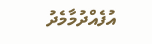އުފެއްދުމާމެދު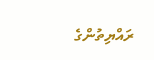ރައްޔިތުންގެ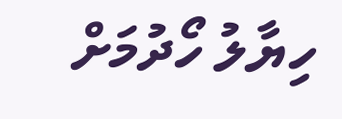ހިޔާލު ހޯދުމަށް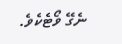ނެގޭ ވޯޓެކެވެ.